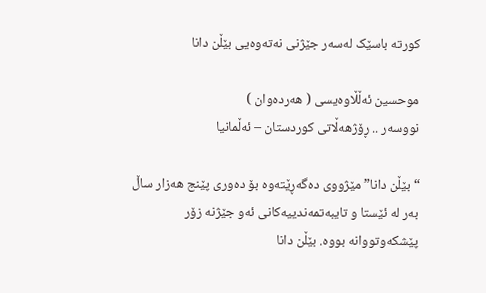کورتە باسێک لەسەر جێژنی نەتەوەیی بێڵن دانا

موحسین ئەڵڵاوەیسی ( ھەردەوان )
نووسەر .. ڕۆژھەڵاتی کوردستان – ئەڵمانیا

“بێڵن دانا” مێژووی دەگەڕێتەوە بۆ دەوری پێنج ھەزار ساڵ بەر لە ئێستا و تایبەتمەندییەکانی ئەو جێژنە زۆر پێشکەوتووانە بووە. بێڵن دانا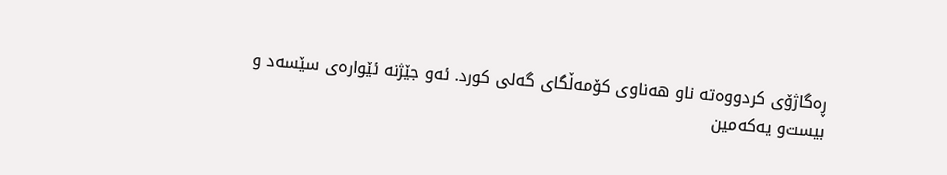ڕەگاژۆی کردووەتە ناو ھەناوی کۆمەڵگای گەلی کورد. ئەو جێژنە ئێوارەی سێسەد و بیست‌و یەکەمین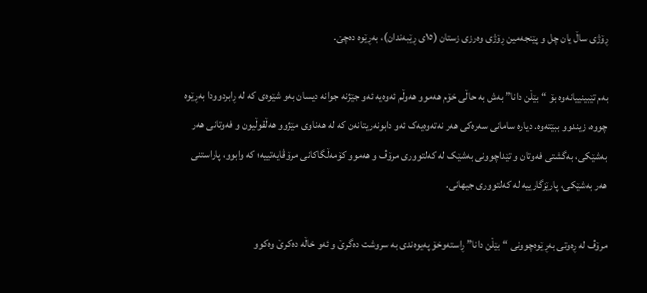ڕۆژی ساڵ یان چل و پێنجەمین ڕۆژی وەرزی زستان (١٥ی ڕێبەندان)، بەڕێوە دەچێ.

بەم تێبینییانەوە بۆ “بێڵن دانا” بەش بە حاڵی خۆم ھەموو ھەوڵم ئەوەیە ئەو جێژنە جوانە دیسان بەو شێوەی کە لە ڕابردوودا بەڕێوە چووە، زیندوو ببێتەوە. دیارە سامانی سەرەکی ھەر نەتەوەیەک ئەو دابونەریتانەن کە لە ھەناوی مێژوو ھەڵقوڵیون و فەوتانی ھەر بەشێکی، بەگشتی فەوتان و تێداچوونی بەشێک لە کەلتووری مرۆڤ و ھەموو کۆمەڵگاکانی مرۆڤایەتییە؛ کە وابوو، ‌پاراستنی ھەر بەشێکی، پارێزگارییە لە کەلتووری جیھانی.

مرۆڤ لە ڕەوتی بەڕێوەچوونی “بێڵن دانا” ڕاستەوخۆ پەیوەندی بە سروشت دەگرێ و ئەو خاڵە دەکرێ وەکوو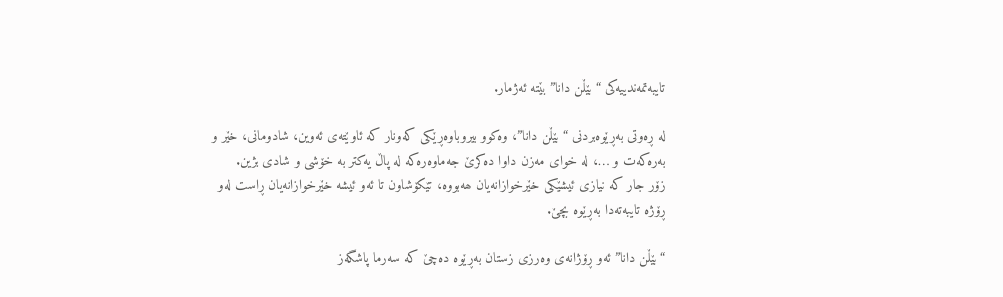تایبەتمەندییەکی “بێڵن دانا” بێتە ئەژمار.

لە ڕەوتی بەڕێوەبردنی “بێڵن دانا”، وەکوو بیروباوەڕێکی کەونار کە ئاوێتەی ئەوین، شادومانی، خێر و بەرەکەت و …، لە خوای مەزن داوا دەکرێ جەماوەرەکە لە پاڵ یەکتر بە خۆشی و شادی بژین.
زۆر جار کە نیازی ئیشێکی خێرخوازانەیان ھەبووە، تێکۆشاون تا ئەو ئیشە خێرخوازانەیان ڕاست لەو ڕۆژە تایبەتەدا بەڕێوە بچێ.

“بێڵن دانا” ئەو ڕۆژانەی وەرزی زستان بەڕێوە دەچێ کە سەرما پاشگەز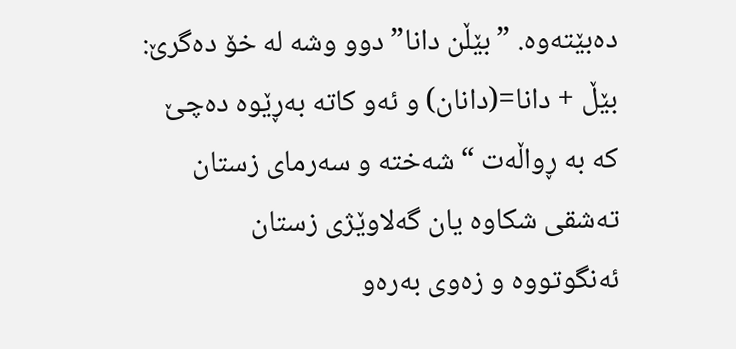دەبێتەوە. ”بێڵن دانا” دوو وشە لە خۆ دەگرێ: بێڵ + دانا=(دانان) و ئەو کاتە بەڕێوە دەچێ کە بە ڕواڵەت “شەختە و سەرمای زستان تەشقی شکاوە یان گەلاوێژی زستان ئەنگوتووە و زەوی بەرەو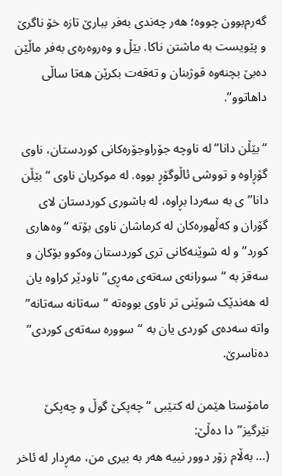گەرم‌بوون ‌چووە؛ ھەر چەندی بەفر ببارێ تازە خۆ ناگرێ و پێویست بە ماشتن ناکا. بێڵ و وەروەرەی بەفر ماڵێن دەبێ بچنەوە قوژبنان و تەقەت بکرێن ھەتا ساڵی داھاتوو”.

“بێڵن دانا” لە ناوچە جۆراوجۆرەکانی کوردستان، ناوی گۆڕاوە و تووشی ئاڵوگۆڕ بووە. لە موکریان ناوی “بێڵن دانا”ی بە سەردا بڕاوە، لە باشوری کوردستان لای گۆران و کەڵھورەکان لە کرماشان ناوی بۆتە “وەھاری کورد” و لە شوێنەکانی تری کوردستان وەکوو بۆکان و سەقز بە “سورانەی سەتەی مەڕی” ناودێر کراوە یان لە ھەندێک شوێنی تر ناوی بووەتە “سەتانە سەتانە” واتە سەدەی کوردی یان بە “سوورە سەتەی کوردی” دەناسرێ.

مامۆستا ھێمن لە کتێبی “چەپکێ گوڵ و چەپکێ نێرگیز”دا دەڵێ:
(… بەڵام زۆر دوور نییە ھەر بە بیری من، مەڕدار لە ئاخر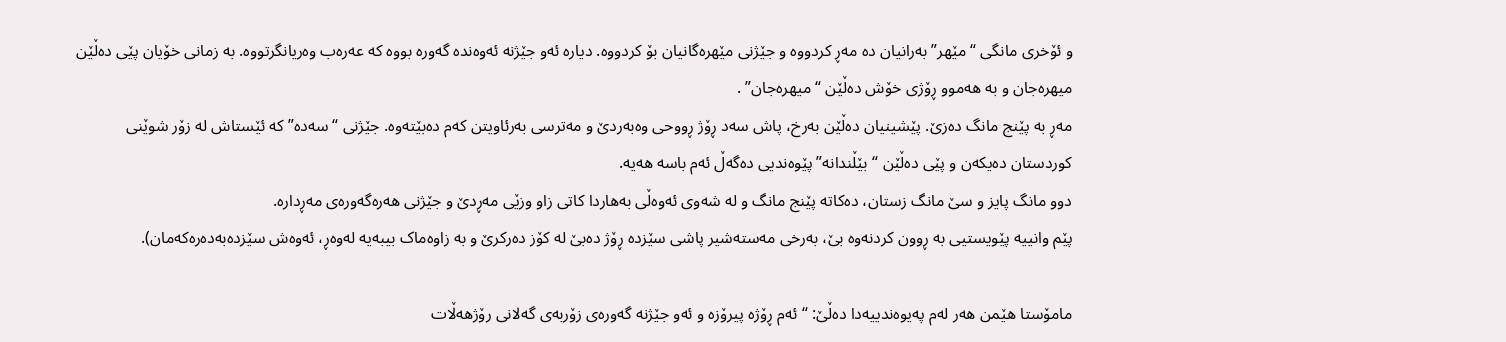و ئۆخری مانگی “مێھر” بەرانیان دە مەڕ کردووە و جێژنی مێھرەگانیان بۆ کردووە. دیارە ئەو جێژنە ئەوەندە گەورە بووە کە عەرەب وەریانگرتووە. بە زمانی خۆیان پێی دەڵێن میھرەجان و بە ھەموو ڕۆژی خۆش دەڵێن “میھرەجان” .
مەڕ بە پێنج مانگ دەزێ. پێشینیان دەڵێن بەرخ، پاش سەد ڕۆژ ڕووحی وەبەردێ و مەترسی بەرئاویتن کەم دەبێتەوە. جێژنی “سەدە” کە ئێستاش لە زۆر شوێنی کوردستان دەیکەن و پێی دەڵێن “بێڵندانە” پێوەندیی دەگەڵ ئەم باسە ھەیە.
دوو مانگ پایز و سێ مانگ زستان، دەکاتە پێنج مانگ و لە شەوی ئەوەڵی بەھاردا کاتی زاو وزێی مەڕدێ و جێژنی ھەرەگەورەی مەڕدارە.
پێم وانییە پێویستیی بە ڕوون کردنەوە بێ، بەرخی مەستەشیر پاشی سێزدە ڕۆژ دەبێ لە کۆز دەرکرێ و بە زاوەماک بیبەیە لەوەڕ، ئەوەش سێزدەبەدەرەکەمان).

مامۆستا ھێمن ھەر لەم پەیوەندییەدا دەڵێ: “ئەم ڕۆژە پیرۆزە و ئەو جێژنە گەورەی زۆربەی گەلانی رۆژھەڵات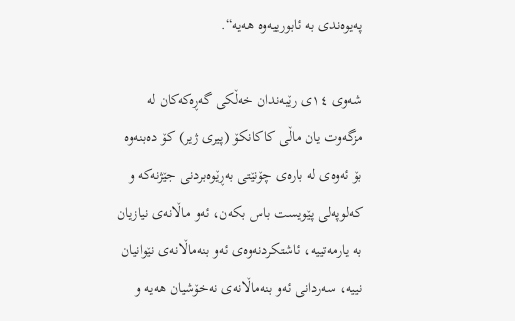پەیوەندی بە ئابورییەوە ھەیە“.

شەوی ١٤ی رێبەندان خەڵکی گەڕەکەکان لە مزگەوت یان ماڵی کاکانکۆ (پیری ژیر) کۆ دەبنەوە بۆ ئەوەی لە بارەی چۆنێتی بەڕێوەبردنی جێژنەکە و کەلوپەلی پێویست باس بکەن، ئەو ماڵانەی نیازیان بە یارمەتییە، ئاشتکردنەوەی ئەو بنەماڵانەی نێوانیان نییە، سەردانی ئەو بنەماڵانەی نەخۆشیان ھەیە و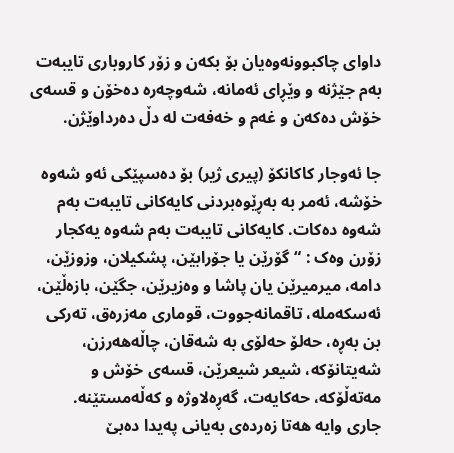داوای چاکبوونەوەیان بۆ بکەن و زۆر کاروباری تایبەت بەم جێژنە و وێڕای ئەمانە، شەوچەرە دەخۆن و قسەی خۆش دەکەن و غەم و خەفەت لە دڵ دەرداوێژن.

جا ئەوجار کاکانکۆ (پیری ژیر) بۆ دەسپێکی ئەو شەوە خۆشە، ئەمر بە بەڕێوەبردنی کایەکانی تایبەت بەم شەوە دەکات. کایەکانی تایبەت بەم شەوە یەکجار زۆرن وەک : “گۆرێن یا جۆرابێن، پشکیلان، وزوزێن، دامە، میرمیرێن یان پاشا و وەزیرێن، جگێن، بازەڵێن، ئەسکەملە، تاقمانەجووت، قوماری مەزرەق، تەرکی بن بەڕە، حەلۆ حەلۆی بە شەقان، چاڵەھەرزن، شەیتانۆکە، شیعر شیعرێن، قسەی خۆش و مەتەڵۆکە، حەکایەت، گەڕەلاوژە و کەڵەمستێنە.
جاری وایە ھەتا زەردەی بەیانی پەیدا دەبێ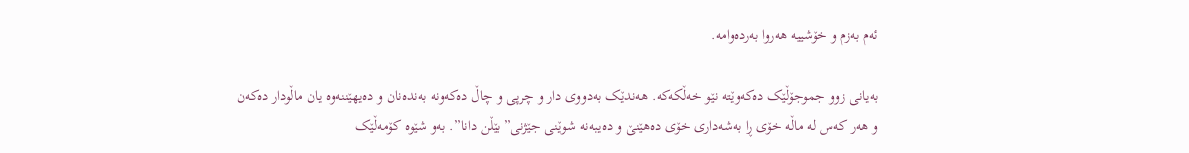ئەم بەزم و خۆشییە ھەروا بەردەوامە.

بەیانی زوو جموجۆڵێک دەکەوێتە نێو خەڵکەکە. ھەندێک بەدووی دار و چرپی و چاڵ دەکەونە بەندەنان و دەیھێننەوە یان ماڵودار دەکەن و ھەر کەس لە ماڵە خۆی ڕا بەشەداری خۆی دەھێنێ و دەیبەنە شوێنی جێژنی”بێڵن دانا”. بەو شێوە کۆمەڵێک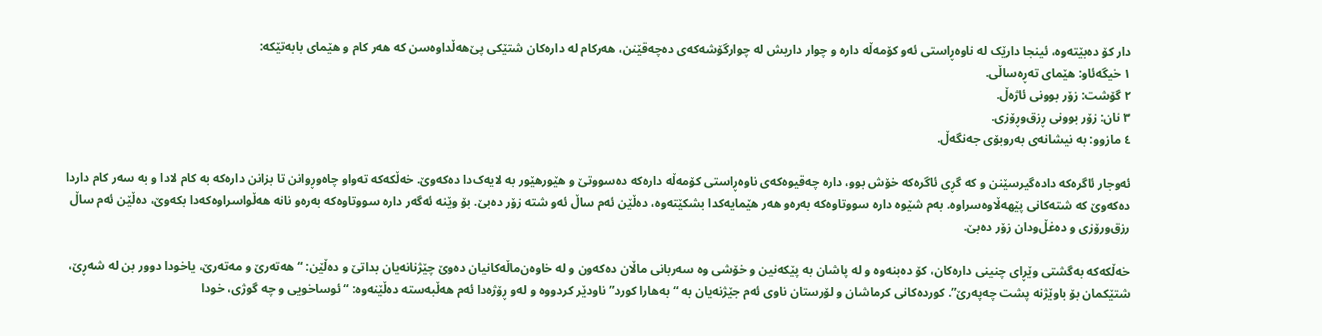دار کۆ دەبێتەوە، ئینجا دارێک لە ناوەڕاستی ئەو کۆمەڵە دارە و چوار داریش لە چوارگۆشەکەی دەچەقێنن، ھەرکام لە دارەکان شتێکی پێ‌ھەڵداوەسن کە ھەر کام و ھێمای بابەتێکە:
١ خیگەئاو: ھێمای تەڕەساڵی.
٢ گۆشت: زۆر بوونی ئاژەڵ.
٣ نان: زۆر بوونی ڕزق‌وڕۆزی.
٤ مازوو: بە نیشانەی بەروبۆی جەنگەڵ.

ئەوجار ئاگرەکە دادەگیرسێنن و کە گڕی ئاگرەکە خۆش بوو، دار‌ە چەقیوەکەی ناوەڕاستی کۆمەڵە دارەکە دەسووتێ و ھێورھێور بە لایەک‌دا دەکەوێ. خەڵکەکە تەواو چاەوڕوانن تا بزانن دارەکە بە کام لادا و بە سەر کام داردا دەکەوێ کە شتەکانی پێھەڵاوەسراوە. بەم شێوە دارە سووتاوەکە بەرەو ھەر ھێمایەکدا بشکێتەوە، دەڵێن ئەم ساڵ ئەو شتە زۆر دەبێ. بۆ وێنە ئەگەر دارە سووتاوەکە بەرەو نانە ھەڵواسراوەکەدا بکەوێ، دەڵێن ئەم ساڵ رزق‌ورۆزی و دەغڵ‌ودان زۆر دەبێ.

خەڵکەکە بەگشتی وێڕای چنینی دارەکان، کۆ دەبنەوە و لە پاشان بە پێکەنین و خۆشی وە سەربانی ماڵان دەکەون و لە خاوەن‌ماڵەکانیان دەوێ چێژنانەیان بداتێ و دەڵێن: “ھەتەرێ و مەتەرێ، یاخودا دوور بن لە شەڕێ، شتێکمان بۆ باوێژنە پشت چەپەرێ”. کوردەکانی کرماشان و لۆرستان ناوی ئەم جێژنەیان بە “بەھارا کورد” ناودێر کردووە و لەو ڕۆژەدا ئەم ھەڵبەستە دەڵێنەوە: “ئوساخویی و چە گوژی، خودا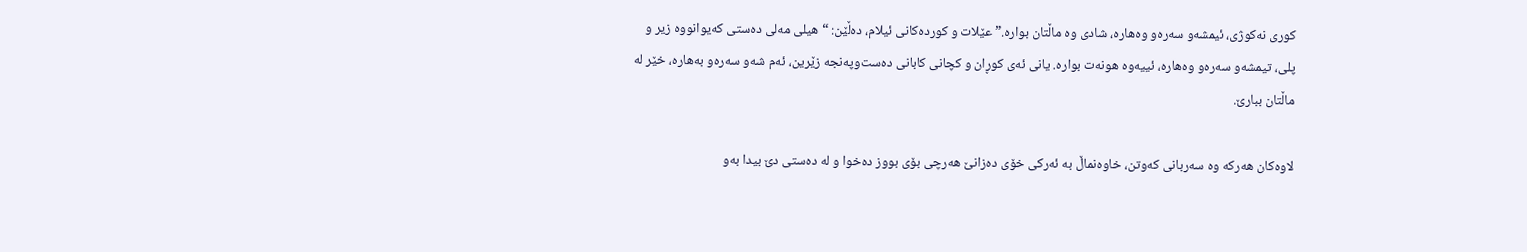کوری نەکوژی، ئیمشەو سەرەو وەھارە، شادی وە ماڵتان بوارە.” عێلات و کوردەکانی ئیلام، دەڵێن: “ھیلی مەلی دەستی کەیوانووە زیر و پلی، تیمشەو سەرەو وەھارە، ئییەوە ھونەت بوارە. یانی ئەی کوڕان و کچانی کابانی دەست‌وپەنجە زێرین، ئەم شەو سەرەو بەھارە، خێر لە ماڵتان ببارێ.

لاوەکان ھەرکە وە سەربانی کەوتن، خاوەنماڵ بە ئەر‌کی خۆی دەزانێ ھەرچی بۆی بووز دەخوا و لە دەستی دێ بیدا بەو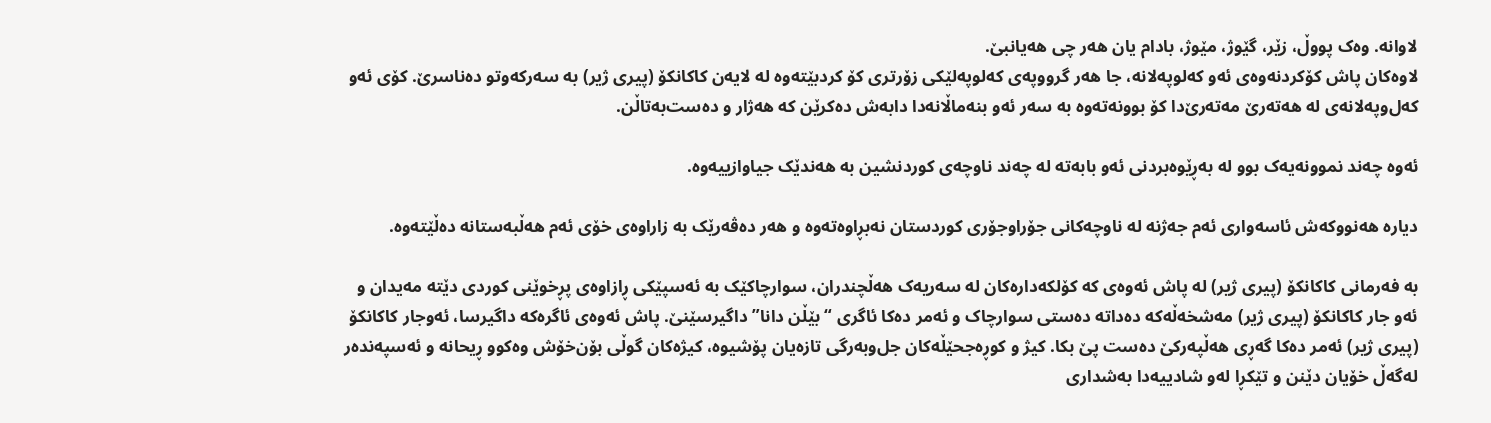لا‌وانە. وەک پووڵ، زێر، گێوژ، مێوژ، بادام یان ھەر چی ھەیانبێ.
لاوەکان پاش کۆکردنەوەی ئەو کەلوپەلانە، جا ھەر گرووپەی کەلوپەلێکی زۆرتری کۆ کردبێتەوە لە لایەن کاکانکۆ (پیری ژیر) بە سەرکەوتو دەناسرێ. کۆی ئەو کەل‌وپەلانەی لە ھەتەرێ مەتەرێ‌دا کۆ بوونەتەوە بە سەر ئەو بنەماڵانەدا دابەش دەکرێن کە ھەژار و دەست‌بەتاڵن.

ئەوە چەند نموونەیەک بوو لە بەڕێوەبردنی ئەو بابەتە لە چەند ناوچەی کوردنشین بە ھەندێک جیاوازییەوە.

دیارە ھەنووکەش ئاسەواری ئەم جەژنە لە ناوچەکانی جۆراوجۆری کوردستان نەبڕاوەتەوە و ھەر دەڤەرێک بە زاراوەی خۆی ئەم ھەڵبەستانە دەڵێتەوە.

بە فەرمانی کاکانکۆ (پیری ژیر) لە پاش ئەوەی کە کۆلکەدارەکان لە سەریەک ھەڵچندران، سوارچاکێک بە ئەسپێکی ڕازاوەی پڕخوێنی کوردی دێتە مەیدان و ئەو جار کاکانکۆ (پیری ژیر) مەشخەڵەکە دەداتە دەستی سوارچاک و ئەمر دەکا ئاگری “بێڵن دانا” داگیرسێنێ. پاش ئەوەی ئاگرەکە داگیرسا، ئەوجار کاکانکۆ (پیری ژیر) ئەمر دەکا گەڕی ھەڵپەرکێ دەست پێ بکا. کیژ و کوڕەجحێڵەکان جل‌وبەرگی تازەیان پۆشیوە، کیژەکان گوڵی بۆن‌خۆش وەکوو ڕیحانە و ئەسپەندەر لەگەڵ خۆیان دێنن و تێکڕا لەو شادییەدا بەشداری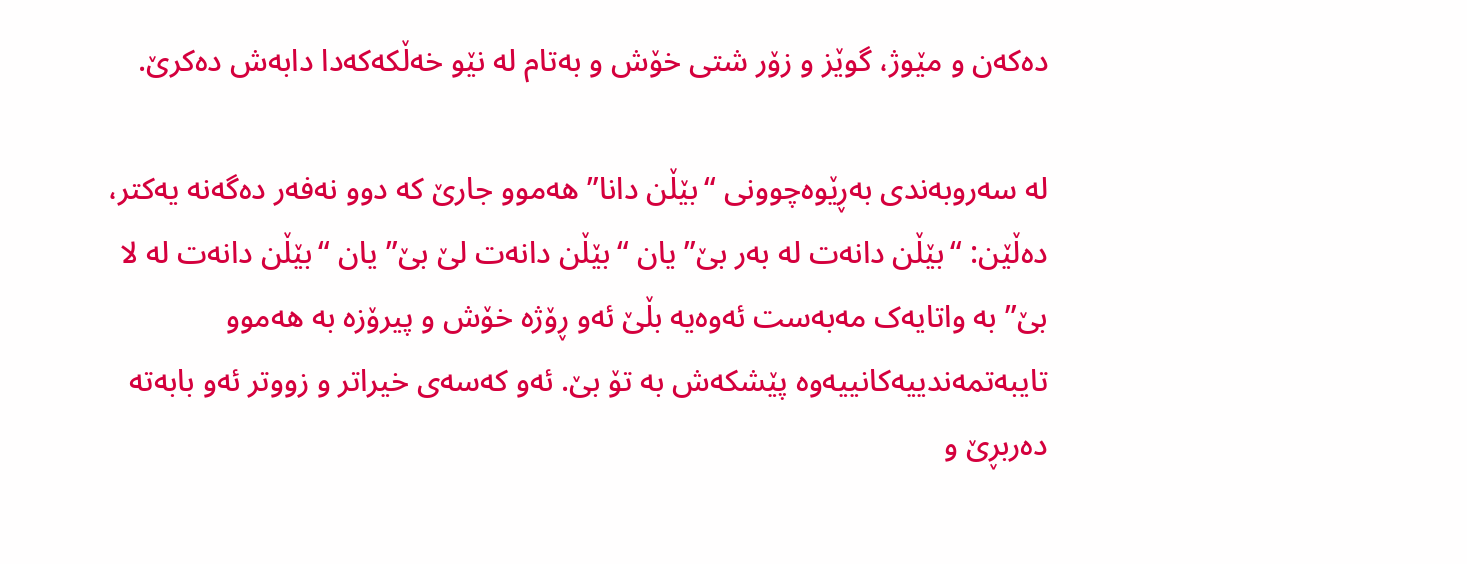دەکەن و مێوژ، گوێز و زۆر شتی خۆش و بەتام لە نێو خەڵکەکەدا دابەش دەکرێ.

لە سەروبەندی بەڕێوەچوونی “بێڵن دانا” ھەموو جارێ کە دوو نەفەر دەگەنە یەکتر، دەڵێن: “بێڵن دانەت لە بەر بێ” یان “بێڵن دانەت لێ بێ” یان “بێڵن دانەت لە لا بێ” بە واتایەک مەبەست ئەوەیە بڵێ ئەو ڕۆژە خۆش و پیرۆزە بە ھەموو تایبەتمەندییەکانییەوە پێشکەش بە تۆ بێ. ئەو کەسەی خیراتر و زووتر ئەو بابەتە دەربڕێ و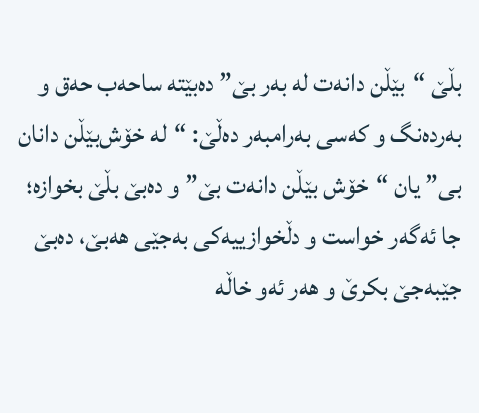بڵێ “بێڵن دانەت لە بەر بێ” دەبێتە ساحەب حەق و بەردەنگ و کەسی بەرامبەر دەڵێ: “لە خۆش‌بێڵن دانان بی” یان “خۆش بێڵن دانەت بێ” و دەبێ بڵێ بخوازە؛ جا ئەگەر خواست و دڵخوازییەکی بەجێی ھەبێ، دەبێ جێبەجێ بکرێ و ھەر ئەو خاڵە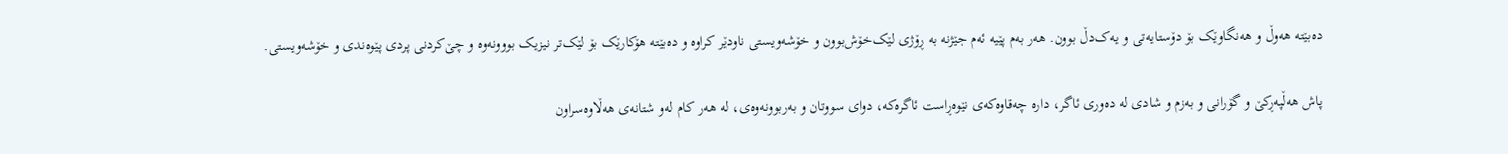دەبێتە ھەوڵ و ھەنگاوێک بۆ دۆستایەتی و یەک‌دڵ بوون. ھەر بەم پێیە ئەم جێژنە بە ڕۆژی لێک‌خۆش‌بوون و خۆشەویستی ناودێر کراوە و دەبێتە ھۆکارێک بۆ لێک‌تر نیزیک بووونەوە و چێ‌کردنی پردی پێوەندی و خۆشەویستی.

پاش ھەڵپەڕکێ و گۆرانی و بەزم و شادی لە دەوری ئاگر، دارە چەقاوەکەی نێوەڕاست ئاگرەکە، دوای سووتان و بەربوونەوەی، لە ھەر کام لەو شتانەی ھەڵاوەسراون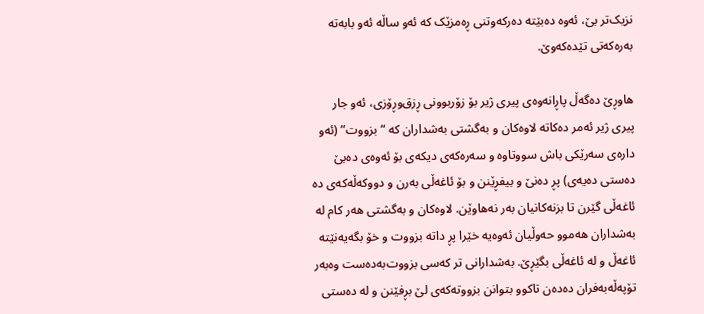نزیک‌تر بێ، ئەوە دەبێتە دەرکەوتنی ڕەمزێک کە ئەو ساڵە ئەو بابەتە بەرەکەتی تێدەکەوێ.

ھاوڕێ دەگەڵ پاڕانەوەی پیری ژیر بۆ زۆربوونی ڕزق‌وڕۆزی، ئەو جار پیری ژیر ئەمر دەکاتە لاوەکان و بەگشتی بەشداران کە “بزووت” (ئەو دارەی سەرێکی باش سووتاوە و سەرەکەی دیکەی بۆ ئەوەی دەبێ دەستی دەیەی) پڕ دەنێ و بیفڕێنن و بۆ ئاغەڵی بەرن و دووکەڵەکەی دە ئاغەڵی گێرن تا بزنەکانیان بەر نەھاوێن. لاوەکان و بەگشتی ھەر کام لە بەشداران ھەموو حەوڵیان ئەوەیە خێرا پڕ داتە بزووت و خۆ بگەیەنێتە ئاغەڵ و لە ئاغەڵی بگێڕێ. بەشدارانی تر کەسی بزووت‌بەدەست وەبەر تۆپەڵەبەفران دەدەن تاکوو بتوانن بزووتەکەی لێ بڕفێنن و لە دەستی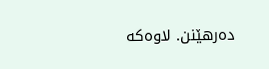دەرھێنن. لاوەکە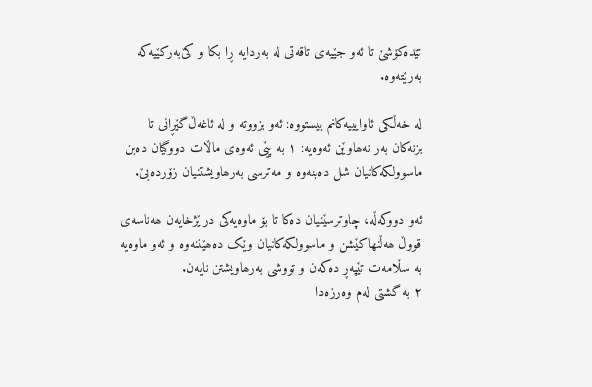تێدەکۆشێ تا ئەو جێیەی تاقەتی لە ‌بەردایە ڕا بکا و کێ‌بەرکێیەکە بەرێتەوە.

لە خەڵکی ئاوایییەکانم بیستووە: ئەو بزووتە و لە ئاغەڵ‌گێڕانی تا بزنەکان بەر نەھاوێن ئەوەیە: ١ بە پێی ئەوەی ماڵات دووگیان دەبن ماسوولکەکانیان شل دەبنەوە و مەترسی بەرھاویشتنیان زۆردەبێ.

ئەو دووکەڵە، چاوترسێنیان دەکا تا بۆ ماوەیەکی درێژخایەن ھەناسەی قووڵ ھەڵنھاکێشن و ماسوولکەکانیان وێک دەھێننەوە و ئەو ماوەیە بە سڵامەت تێپەڕ دەکەن و تووشی بەرھاویشتن نایەن.
٢ بە ‌گشتی لەم وەرزەدا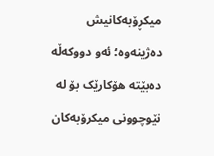میکڕۆبەکانیش دەژینەوە؛ ئەو دووکەڵە دەبێتە ھۆکارێک بۆ لە نێوچوونی میکرۆبەکان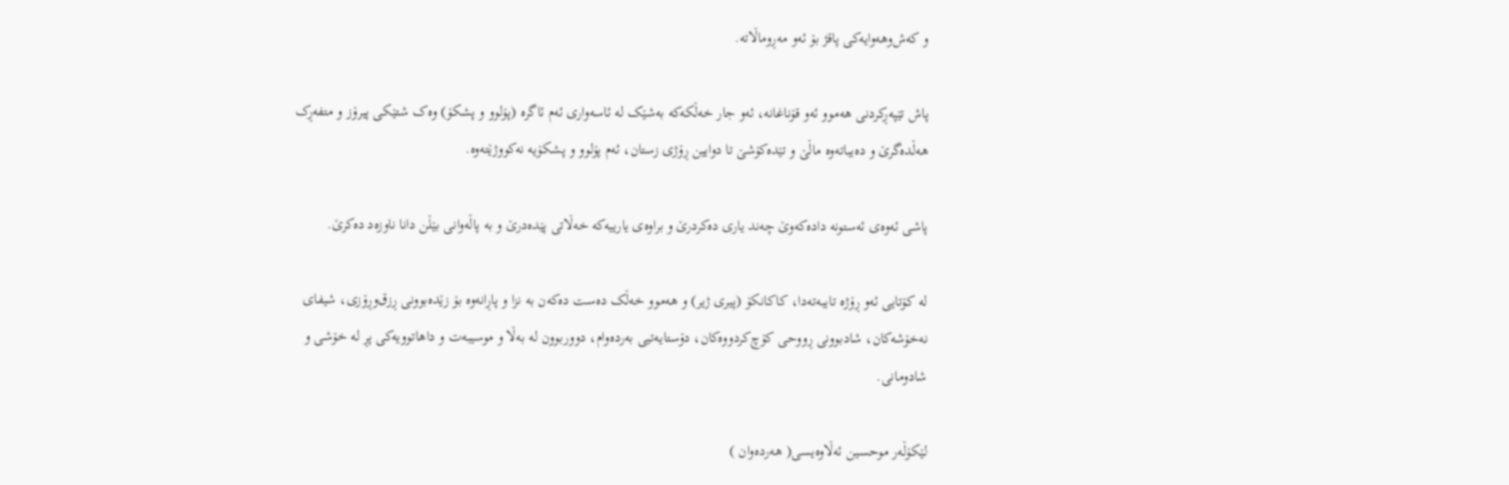و کەش‌وھەوایەکی پاقژ بۆ ئەو مەڕوماڵاتە.

پاش تێپەڕکردنی ھەموو ئەو قۆناغانە، ئەو جار خەڵکەکە بەشێک لە ئاسەواری ئەم ئاگرە (پۆلوو و پشکۆ) وەک شتێکی پیرۆز و متفەڕک ھەڵدەگرێ و دەیباتەوە ماڵێ و تێدەکۆشێ تا دوایین ڕۆژی زستان، ئەم پۆلوو و پشکۆیە نەکووژێتەوە.

پاشی ئەوەی ئەستونە دادەکەوێ چەند یاری دەکردرێ و براوەی یارییەکە خەڵاتی پێدەدرێ و بە پاڵەوانی بێڵن دانا ناوزەد دەکرێ.

لە کۆتایی ئەو ڕۆژە تایبەتەدا، کاکانکۆ (پیری ژیر) و ھەموو خەڵک دەست دەکەن بە نزا و پاڕانەوە بۆ زێدەبوونی ڕزق‌وڕۆزی، شیفای نەخۆشەکان، شادبوونی ڕووحی کۆچ‌کردووەکان، دۆستایەتیی بەردەوام، دووربوون لە بەڵا و موسیبەت و داھاتوویەکی پڕ لە خۆشی و شادومانی.

لێکۆڵەر موحسین ئەڵاوەیسی( ھەردەوان )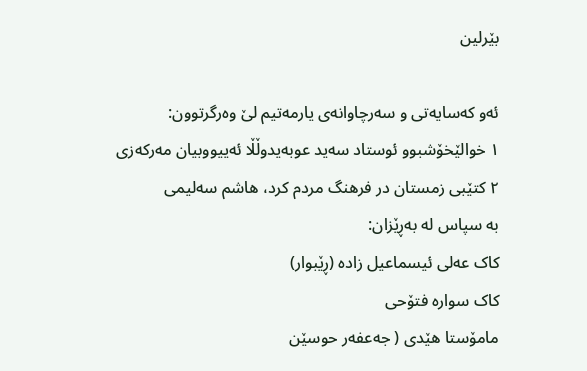بێرلین

ئەو کەسایەتی و سەرچاوانەی یارمەتیم لێ وەرگرتوون:
١ خوالێخۆشبوو ئوستاد سەید عوبەیدوڵڵا ئەییووبیان مەرکەزی
٢ کتێبی زمستان در فرھنگ مردم کرد، ھاشم سەلیمی
بە سپاس لە بەڕێزان:
کاک عەلی ئیسماعیل زادە (ڕێبوار)
کاک سوارە فتۆحی
مامۆستا ھێدی ( جەعفەر حوسێن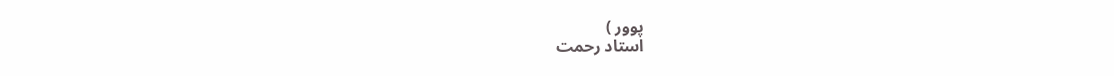پوور )
استاد رحمت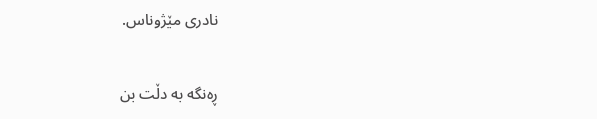نادری مێژوناس.

ڕەنگە بە دڵت بن